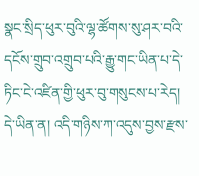སྣང་སྲིད་ཕུར་བུའི་ལྷ་ཚོགས་སུ་ཤར་བའི་དངོས་གྲུབ་འགྲུབ་པའི་རྒྱུ་གང་ཡིན་པ་དེ་ཏིང་ངེ་འཛིན་གྱི་ཕུར་བུ་གསུངས་པ་རེད། དེ་ཡིན་ན། འདི་གཉིས་ཀ་འདུས་བྱས་རྫས་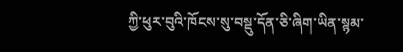ཀྱི་ཕུར་བུའི་ཁོངས་སུ་བསྡུ་དོན་ཅི་ཞིག་ཡིན་སྙམ་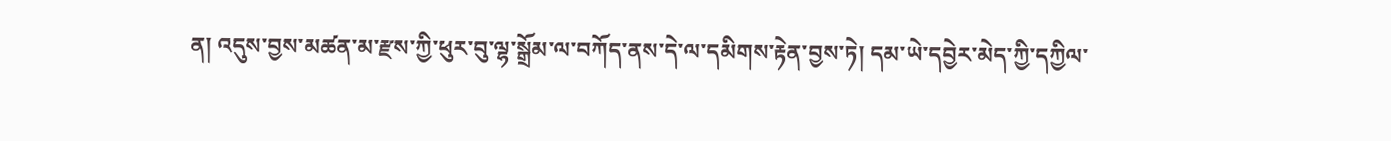ན། འདུས་བྱས་མཚན་མ་རྫས་ཀྱི་ཕུར་བུ་ལྷ་སྒྲོམ་ལ་བཀོད་ནས་དེ་ལ་དམིགས་རྟེན་བྱས་ཏེ། དམ་ཡེ་དབྱེར་མེད་ཀྱི་དཀྱིལ་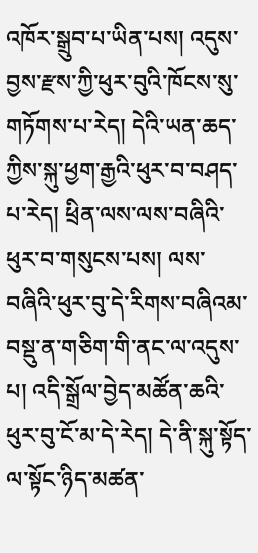འཁོར་སྒྲུབ་པ་ཡིན་པས། འདུས་བྱས་རྫས་ཀྱི་ཕུར་བུའི་ཁོངས་སུ་གཏོགས་པ་རེད། དེའི་ཡན་ཆད་ཀྱིས་སྐུ་ཕྱག་རྒྱའི་ཕུར་བ་བཤད་པ་རེད། ཕྲིན་ལས་ལས་བཞིའི་ཕུར་བ་གསུངས་པས། ལས་བཞིའི་ཕུར་བུ་དེ་རིགས་བཞིའམ་བསྡུ་ན་གཅིག་གི་ནང་ལ་འདུས་པ། འདི་སྒྲོལ་བྱེད་མཚོན་ཆའི་ཕུར་བུ་ངོ་མ་དེ་རེད། དེ་ནི་སྐུ་སྟོད་ལ་སྟོང་ཉིད་མཚན་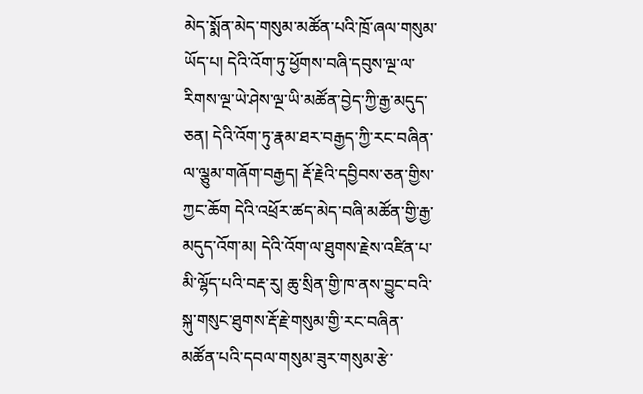མེད་སྨོན་མེད་གསུམ་མཚོན་པའི་ཁྲོ་ཞལ་གསུམ་ཡོད་པ། དེའི་འོག་ཏུ་ཕྱོགས་བཞི་དབུས་ལྔ་ལ་རིགས་ལྔ་ཡེ་ཤེས་ལྔ་ཡི་མཚོན་བྱེད་ཀྱི་རྒྱ་མདུད་ཅན། དེའི་འོག་ཏུ་རྣམ་ཐར་བརྒྱད་ཀྱི་རང་བཞིན་ལ་ལྕུམ་གཞོག་བརྒྱད། རྡོ་རྗེའི་དབྱིབས་ཅན་གྱིས་ཀྱང་ཆོག དེའི་འཕྲོར་ཚད་མེད་བཞི་མཚོན་གྱི་རྒྱ་མདུད་འོག་མ། དེའི་འོག་ལ་ཐུགས་རྗེས་འཛིན་པ་མི་ལྷོད་པའི་བརྡ་རུ། ཆུ་སྲིན་གྱི་ཁ་ནས་བྱུང་བའི་སྐུ་གསུང་ཐུགས་རྡོ་རྗེ་གསུམ་གྱི་རང་བཞིན་མཚོན་པའི་དབལ་གསུམ་ཟུར་གསུམ་རྩེ་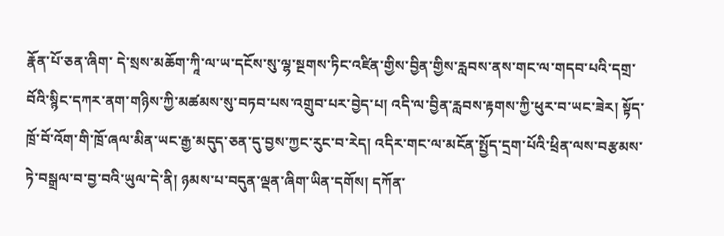རྣོན་པོ་ཅན་ཞིག་ དེ་སྲས་མཆོག་ཀཱི་ལ་ཡ་དངོས་སུ་ལྷ་སྔགས་ཏིང་འཛིན་གྱིས་བྱིན་གྱིས་རླབས་ནས་གང་ལ་གདབ་པའི་དགྲ་བོའི་སྙིང་དཀར་ནག་གཉིས་ཀྱི་མཚམས་སུ་བཏབ་པས་འགྲུབ་པར་བྱེད་པ། འདི་ལ་བྱིན་རླབས་རྟགས་ཀྱི་ཕུར་བ་ཡང་ཟེར། སྟོད་ཁྲོ་བོ་འོག་གི་ཁྲོ་ཞལ་མིན་ཡང་རྒྱ་མདུད་ཅན་དུ་བྱས་ཀྱང་རུང་བ་རེད། འདིར་གང་ལ་མངོན་སྤྱོད་དྲག་པོའི་ཕྲིན་ལས་བརྩམས་ཏེ་བསྒྲལ་བ་བྱ་བའི་ཡུལ་དེ་ནི། ཉམས་པ་བདུན་ལྡན་ཞིག་ཡིན་དགོས། དཀོན་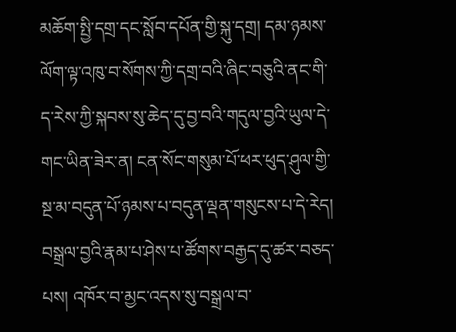མཆོག་སྤྱི་དགྲ་དང་སློབ་དཔོན་གྱི་སྐུ་དགྲ། དམ་ཉམས་ལོག་ལྟ་འཁུ་བ་སོགས་ཀྱི་དགྲ་བའི་ཞིང་བཅུའི་ནང་གི་ད་རེས་ཀྱི་སྐབས་སུ་ཆེད་དུ་བྱ་བའི་གདུལ་བྱའི་ཡུལ་དེ་གང་ཡིན་ཟེར་ན། ངན་སོང་གསུམ་པོ་ཕར་ཕུད་ཤུལ་གྱི་སྔ་མ་བདུན་པོ་ཉམས་པ་བདུན་ལྡན་གསུངས་པ་དེ་རེད། བསྒྲལ་བྱའི་རྣམ་པ་ཤེས་པ་ཚོགས་བརྒྱད་དུ་ཚར་བཅད་པས། འཁོར་བ་མྱང་འདས་སུ་བསྒྲལ་བ་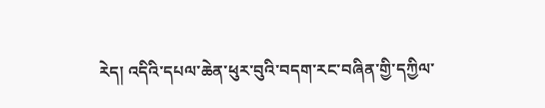རེད། འདིའི་དཔལ་ཆེན་ཕུར་བུའི་བདག་རང་བཞིན་གྱི་དཀྱིལ་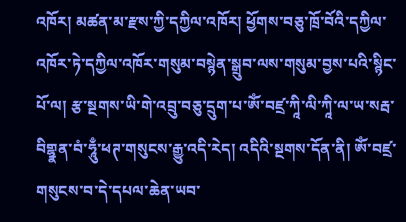འཁོར། མཚན་མ་རྫས་ཀྱི་དཀྱིལ་འཁོར། ཕྱོགས་བཅུ་ཁྲོ་བོའི་དཀྱིལ་འཁོར་ཏེ་དཀྱིལ་འཁོར་གསུམ་བསྙེན་སྒྲུབ་ལས་གསུམ་བྱས་པའི་སྙིང་པོ་ལ། རྩ་སྔགས་ཡི་གེ་འབྲུ་བཅུ་དྲུག་པ་ཨོཾ་བཛྲ་ཀཱི་ལི་ཀཱི་ལ་ཡ་སརྦ་བིགྷྣན་བཾ་ཧཱུྃ་ཕཊ་གསུངས་རྒྱུ་འདི་རེད། འདིའི་སྔགས་དོན་ནི། ཨོཾ་བཛྲ་གསུངས་བ་དེ་དཔལ་ཆེན་ཡབ་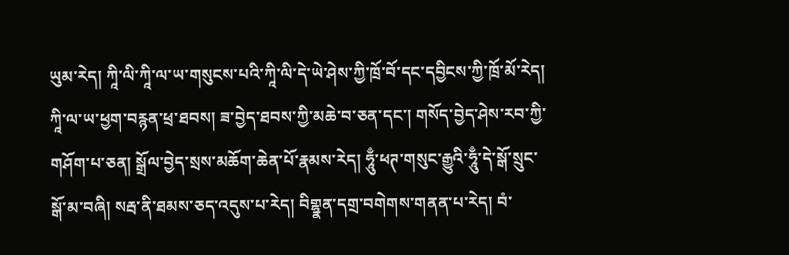ཡུམ་རེད། ཀཱི་ལི་ཀཱི་ལ་ཡ་གསུངས་པའི་ཀཱི་ལི་དེ་ཡེ་ཤེས་ཀྱི་ཁྲོ་བོ་དང་དབྱིངས་ཀྱི་ཁྲོ་མོ་རེད། ཀཱི་ལ་ཡ་ཕྱག་བརྙན་ཕྲ་ཐབས། ཟ་བྱེད་ཐབས་ཀྱི་མཆེ་བ་ཅན་དང་། གསོད་བྱེད་ཤེས་རབ་ཀྱི་གཤོག་པ་ཅན། སྒྲོལ་བྱེད་སྲས་མཆོག་ཆེན་པོ་རྣམས་རེད། ཧཱུྃ་ཕཊ་གསུང་རྒྱུའི་ཧཱུྃ་དེ་སྒོ་སྲུང་སྒོ་མ་བཞི། སརྦ་ནི་ཐམས་ཅད་འདུས་པ་རེད། བིགྷྣན་དགྲ་བགེགས་གནན་པ་རེད། བཾ་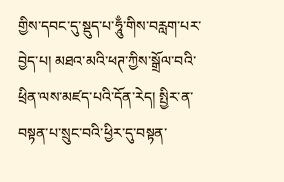གྱིས་དབང་དུ་སྡུད་པ་ཧཱུྃ་གིས་བརླག་པར་བྱེད་པ། མཐའ་མའི་ཕཊ་ཀྱིས་སྒྲོལ་བའི་ཕྲིན་ལས་མཛད་པའི་དོན་རེད། སྤྱིར་ན་བསྟན་པ་སྲུང་བའི་ཕྱིར་དུ་བསྟན་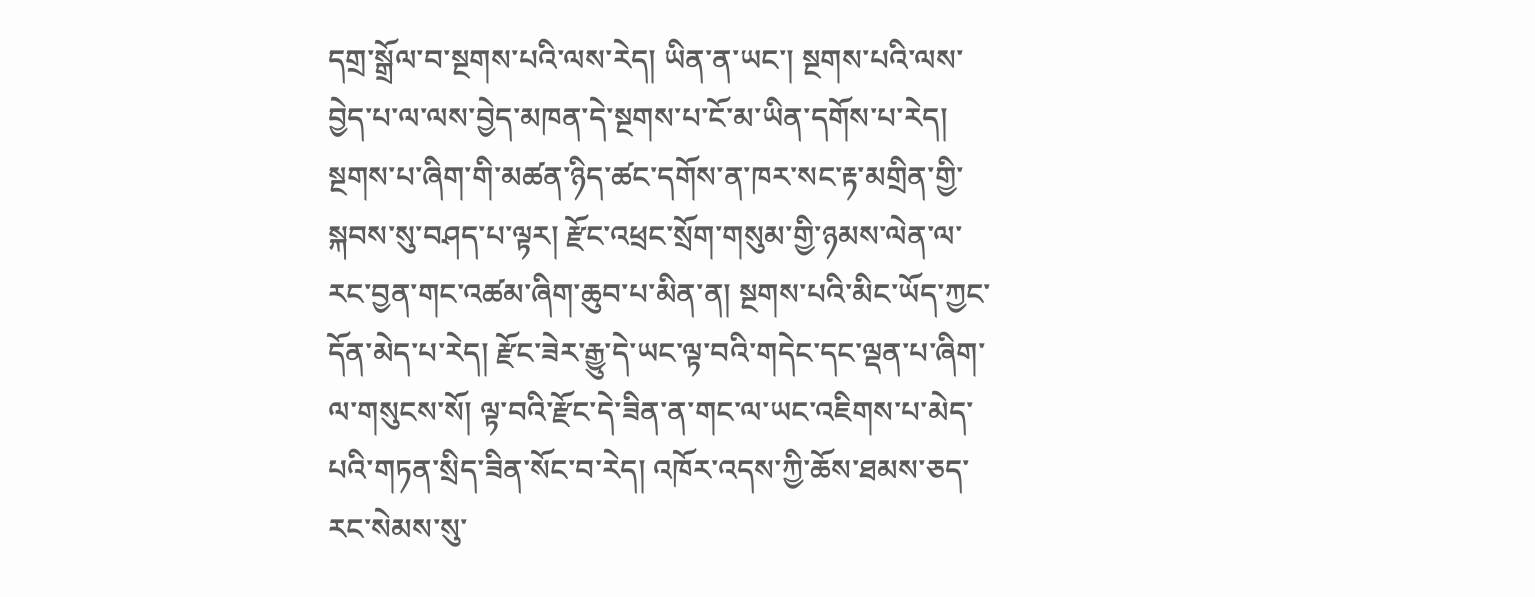དགྲ་སྒྲོལ་བ་སྔགས་པའི་ལས་རེད། ཡིན་ན་ཡང་། སྔགས་པའི་ལས་བྱེད་པ་ལ་ལས་བྱེད་མཁན་དེ་སྔགས་པ་ངོ་མ་ཡིན་དགོས་པ་རེད། སྔགས་པ་ཞིག་གི་མཚན་ཉིད་ཚང་དགོས་ན་ཁར་སང་རྟ་མགྲིན་གྱི་སྐབས་སུ་བཤད་པ་ལྟར། རྫོང་འཕྲང་སྲོག་གསུམ་གྱི་ཉམས་ལེན་ལ་རང་བྱན་གང་འཚམ་ཞིག་ཆུབ་པ་མིན་ན། སྔགས་པའི་མིང་ཡོད་ཀྱང་དོན་མེད་པ་རེད། རྫོང་ཟེར་རྒྱུ་དེ་ཡང་ལྟ་བའི་གདེང་དང་ལྡན་པ་ཞིག་ལ་གསུངས་སོ། ལྟ་བའི་རྫོང་དེ་ཟིན་ན་གང་ལ་ཡང་འཇིགས་པ་མེད་པའི་གཏན་སྲིད་ཟིན་སོང་བ་རེད། འཁོར་འདས་ཀྱི་ཆོས་ཐམས་ཅད་རང་སེམས་སུ་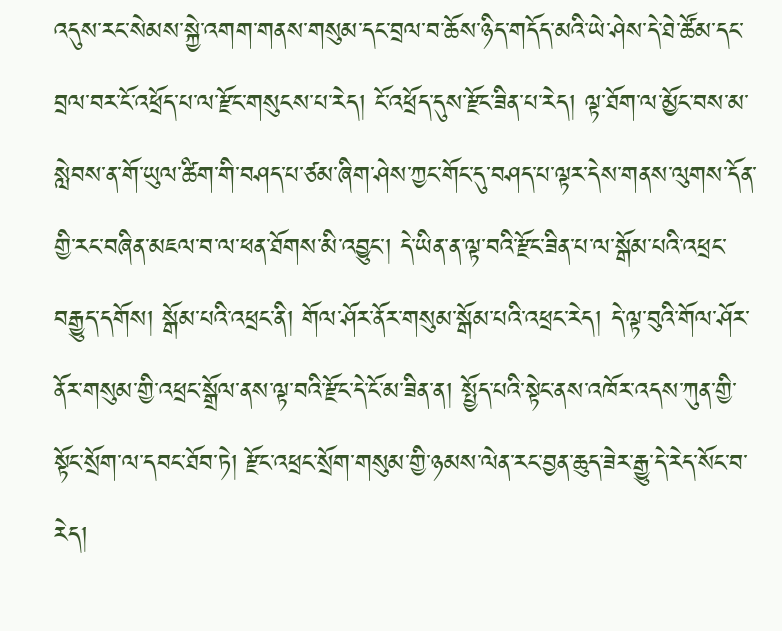འདུས་རང་སེམས་སྐྱེ་འགག་གནས་གསུམ་དང་བྲལ་བ་ཆོས་ཉིད་གདོད་མའི་ཡེ་ཤེས་དེ་ཐེ་ཚོམ་དང་བྲལ་བར་ངོ་འཕྲོད་པ་ལ་རྫོང་གསུངས་པ་རེད། ངོ་འཕྲོད་དུས་རྫོང་ཟིན་པ་རེད། ལྟ་ཐོག་ལ་མྱོང་བས་མ་སླེབས་ན་གོ་ཡུལ་ཚིག་གི་བཤད་པ་ཙམ་ཞིག་ཤེས་ཀྱང་གོང་དུ་བཤད་པ་ལྟར་དེས་གནས་ལུགས་དོན་གྱི་རང་བཞིན་མཇལ་བ་ལ་ཕན་ཐོགས་མི་འབྱུང་། དེ་ཡིན་ན་ལྟ་བའི་རྫོང་ཟིན་པ་ལ་སྒོམ་པའི་འཕྲང་བརྒྱུད་དགོས། སྒོམ་པའི་འཕྲང་ནི། གོལ་ཤོར་ནོར་གསུམ་སྒོམ་པའི་འཕྲང་རེད། དེ་ལྟ་བུའི་གོལ་ཤོར་ནོར་གསུམ་གྱི་འཕྲང་སྒྲོལ་ནས་ལྟ་བའི་རྫོང་དེ་ངོ་མ་ཟིན་ན། སྤྱོད་པའི་སྟེང་ནས་འཁོར་འདས་ཀུན་གྱི་སྟོང་སྲོག་ལ་དབང་ཐོབ་ཏེ། རྫོང་འཕྲང་སྲོག་གསུམ་གྱི་ཉམས་ལེན་རང་བྱན་ཆུད་ཟེར་རྒྱུ་དེ་རེད་སོང་བ་རེད།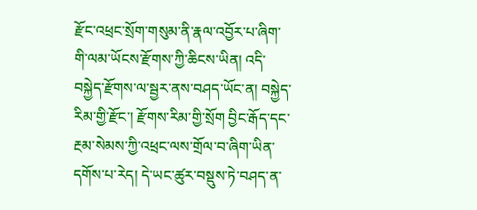རྫོང་འཕྲང་སྲོག་གསུམ་ནི་རྣལ་འབྱོར་པ་ཞིག་གི་ལམ་ཡོངས་རྫོགས་ཀྱི་ཆིངས་ཡིན། འདི་བསྐྱེད་རྫོགས་ལ་སྦྱར་ནས་བཤད་ཡོང་ན། བསྐྱེད་རིམ་གྱི་རྫོང་། རྫོགས་རིམ་གྱི་སྲོག བྱིང་རྒོད་དང་རྔམ་སེམས་ཀྱི་འཕྲང་ལས་གྲོལ་བ་ཞིག་ཡིན་དགོས་པ་རེད། དེ་ཡང་ཚུར་བསྡུས་ཏེ་བཤད་ན་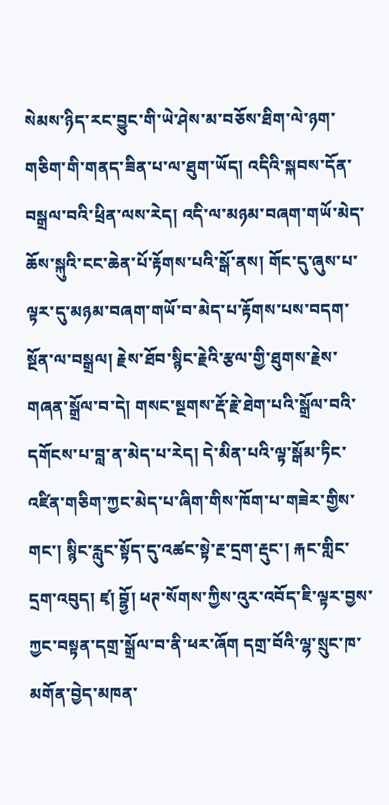སེམས་ཉིད་རང་བྱུང་གི་ཡེ་ཤེས་མ་བཅོས་ཐིག་ལེ་ཉག་གཅིག་གི་གནད་ཟིན་པ་ལ་ཐུག་ཡོད། འདིའི་སྐབས་དོན་བསྒྲལ་བའི་ཕྲིན་ལས་རེད། འདི་ལ་མཉམ་བཞག་གཡོ་མེད་ཆོས་སྐུའི་ངང་ཆེན་པོ་རྟོགས་པའི་སྒོ་ནས། གོང་དུ་ཞུས་པ་ལྟར་དུ་མཉམ་བཞག་གཡོ་བ་མེད་པ་རྟོགས་པས་བདག་སྔོན་ལ་བསྒྲལ། རྗེས་ཐོབ་སྙིང་རྗེའི་རྩལ་གྱི་ཐུགས་རྗེས་གཞན་སྒྲོལ་བ་དེ། གསང་སྔགས་རྡོ་རྗེ་ཐེག་པའི་སྒྲོལ་བའི་དགོངས་པ་བླ་ན་མེད་པ་རེད། དེ་མིན་པའི་ལྟ་སྒོམ་ཏིང་འཛིན་གཅིག་ཀྱང་མེད་པ་ཞིག་གིས་ཁོག་པ་གཟེར་གྱིས་གང་། སྙིང་རླུང་སྟོད་དུ་འཚང་སྟེ་རྔ་དྲག་རྡུང་། རྐང་གླིང་དྲག་འབུད། ཛྭ། བྷྱོ། ཕཊ་སོགས་ཀྱིས་འུར་འབོད་ཇི་ལྟར་བྱས་ཀྱང་བསྟན་དགྲ་སྒྲོལ་བ་ནི་ཕར་ཞོག དགྲ་བོའི་ལྷ་སྲུང་ཁ་མགོན་བྱེད་མཁན་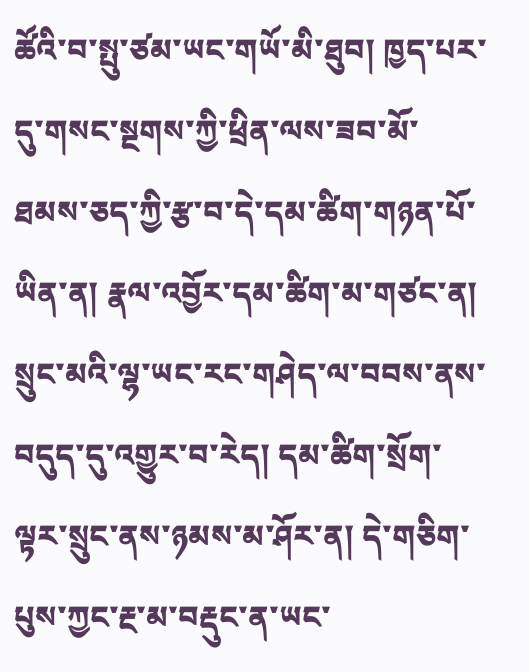ཚོའི་བ་སྤུ་ཙམ་ཡང་གཡོ་མི་ཐུབ། ཁྱད་པར་དུ་གསང་སྔགས་ཀྱི་ཕྲིན་ལས་ཟབ་མོ་ཐམས་ཅད་ཀྱི་རྩ་བ་དེ་དམ་ཚིག་གཉན་པོ་ཡིན་ན། རྣལ་འབྱོར་དམ་ཚིག་མ་གཙང་ན། སྲུང་མའི་ལྷ་ཡང་རང་གཤེད་ལ་བབས་ནས་བདུད་དུ་འགྱུར་བ་རེད། དམ་ཚིག་སྲོག་ལྟར་སྲུང་ནས་ཉམས་མ་ཤོར་ན། དེ་གཅིག་པུས་ཀྱང་རྔ་མ་བརྡུང་ན་ཡང་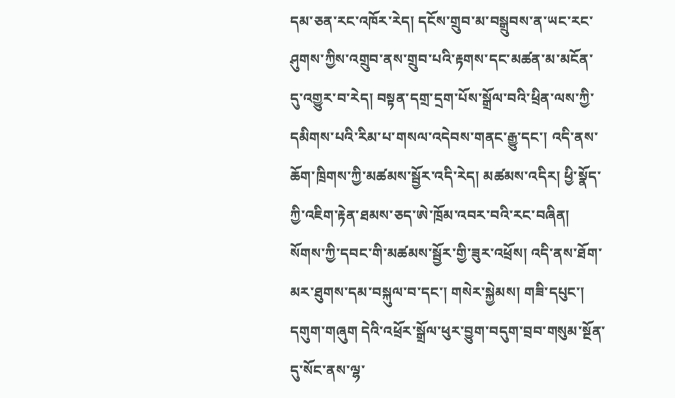དམ་ཅན་རང་འཁོར་རེད། དངོས་གྲུབ་མ་བསྒྲུབས་ན་ཡང་རང་ཤུགས་ཀྱིས་འགྲུབ་ནས་གྲུབ་པའི་རྟགས་དང་མཚན་མ་མངོན་དུ་འགྱུར་བ་རེད། བསྟན་དགྲ་དྲག་པོས་སྒྲོལ་བའི་ཕྲིན་ལས་ཀྱི་དམིགས་པའི་རིམ་པ་གསལ་འདེབས་གནང་རྒྱུ་དང་། འདི་ནས་ཆོག་ཁྲིགས་ཀྱི་མཚམས་སྦྱོར་འདི་རེད། མཚམས་འདིར། ཕྱི་སྣོད་ཀྱི་འཇིག་རྟེན་ཐམས་ཅད་ཨེ་ཁྲོམ་འབར་བའི་རང་བཞིན། སོགས་ཀྱི་དབང་གི་མཚམས་སྦྱོར་གྱི་ཟུར་འཕྲོས། འདི་ནས་ཐོག་མར་ཐུགས་དམ་བསྐུལ་བ་དང་། གསེར་སྐྱེམས། གཟི་དཔུང་། དགུག་གཞུག དེའི་འཕྲོར་སྒྲོལ་ཕུར་བྱུག་བདུག་བྲབ་གསུམ་སྔོན་དུ་སོང་ནས་ལྷ་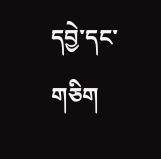དབྱེ་དང་གཅིག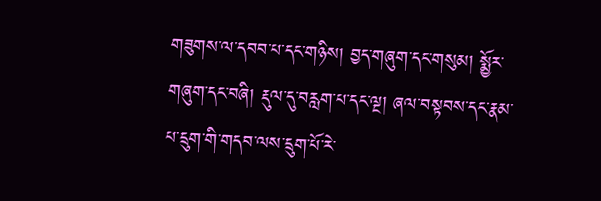གཟུགས་ལ་དབབ་པ་དང་གཉིས། བྱད་གཞུག་དང་གསུམ། སྨྱོར་གཞུག་དང་བཞི། རྡུལ་དུ་བརླག་པ་དང་ལྔ། ཞལ་བསྟབས་དང་རྣམ་པ་དྲུག་གི་གདབ་ལས་དྲུག་པོ་རེ་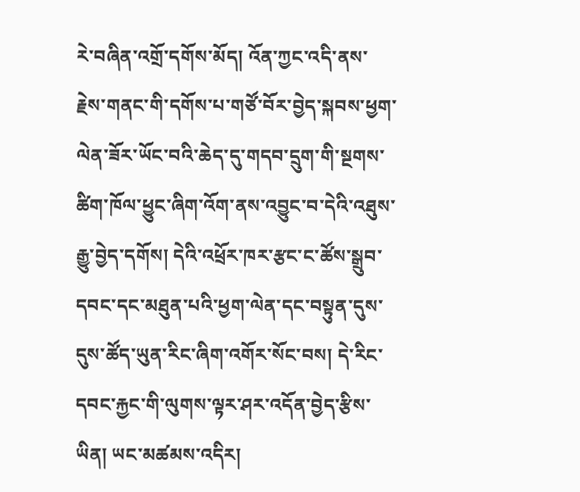རེ་བཞིན་འགྲོ་དགོས་མོད། འོན་ཀྱང་འདི་ནས་རྗེས་གནང་གི་དགོས་པ་གཙོ་བོར་བྱེད་སྐབས་ཕྱག་ལེན་ཟོར་ཡོང་བའི་ཆེད་དུ་གདབ་དྲུག་གི་སྔགས་ཚིག་ཁོལ་ཕྱུང་ཞིག་འོག་ནས་འབྱུང་བ་དེའི་འཐུས་རྒྱུ་བྱེད་དགོས། དེའི་འཕྲོར་ཁར་རྩང་ང་ཚོས་སྒྲུབ་དབང་དང་མཐུན་པའི་ཕྱག་ལེན་དང་བསྟུན་དུས་དུས་ཚོད་ཡུན་རིང་ཞིག་འགོར་སོང་བས། དེ་རིང་དབང་རྐྱང་གི་ལུགས་ལྟར་ཤར་འདོན་བྱེད་རྩིས་ཡིན། ཡང་མཚམས་འདིར།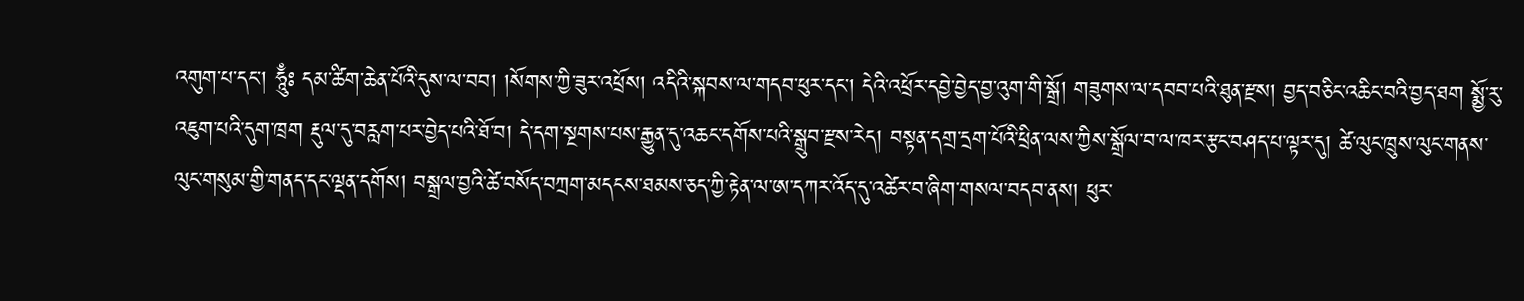འགུག་པ་དང་། ཧཱུྃཿ དམ་ཚིག་ཆེན་པོའི་དུས་ལ་བབ། །སོགས་ཀྱི་ཟུར་འཕྲོས། འདིའི་སྐབས་ལ་གདབ་ཕུར་དང་། དེའི་འཕྲོར་དབྱེ་བྱེད་བྱ་འུག་གི་སྒྲོ། གཟུགས་ལ་དབབ་པའི་ཐུན་རྫས། བྱད་བཅིང་འཆིང་བའི་བྱད་ཐག སྨྱོ་རུ་འཇུག་པའི་དུག་ཁྲག རྡུལ་དུ་བརླག་པར་བྱེད་པའི་ཐོ་བ། དེ་དག་སྔགས་པས་རྒྱུན་དུ་འཆང་དགོས་པའི་སྒྲུབ་རྫས་རེད། བསྟན་དགྲ་དྲག་པོའི་ཕྲིན་ལས་ཀྱིས་སྒྲོལ་བ་ལ་ཁར་རྩང་བཤད་པ་ལྟར་དུ། ཚེ་ལུང་ཁྲུས་ལུང་གནས་ལུང་གསུམ་གྱི་གནད་དང་ལྡན་དགོས། བསྒྲལ་བྱའི་ཚེ་བསོད་བཀྲག་མདངས་ཐམས་ཅད་ཀྱི་རྟེན་ལ་ཨ་དཀར་འོད་དུ་འཚེར་བ་ཞིག་གསལ་བདབ་ནས། ཕུར་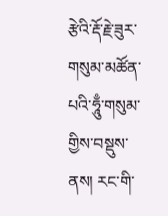རྩེའི་རྡོ་རྗེ་ཟུར་གསུམ་མཚོན་པའི་ཧཱུྃ་གསུམ་གྱིས་བསྡུས་ནས། རང་གི་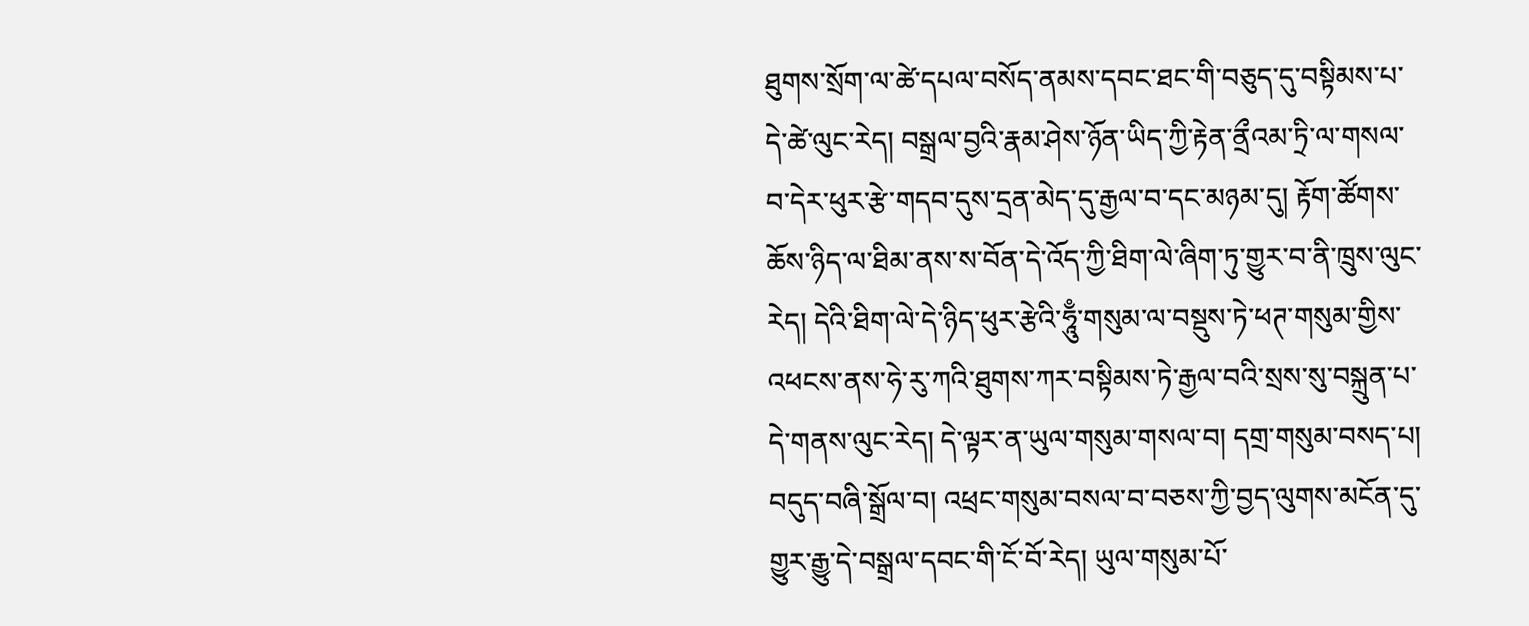ཐུགས་སྲོག་ལ་ཚེ་དཔལ་བསོད་ནམས་དབང་ཐང་གི་བཅུད་དུ་བསྟིམས་པ་དེ་ཚེ་ལུང་རེད། བསྒྲལ་བྱའི་རྣམ་ཤེས་ཉོན་ཡིད་ཀྱི་རྟེན་ནྲྀའམ་ཏྲི་ལ་གསལ་བ་དེར་ཕུར་རྩེ་གདབ་དུས་དྲན་མེད་དུ་རྒྱལ་བ་དང་མཉམ་དུ། རྟོག་ཚོགས་ཆོས་ཉིད་ལ་ཐིམ་ནས་ས་བོན་དེ་འོད་ཀྱི་ཐིག་ལེ་ཞིག་ཏུ་གྱུར་བ་ནི་ཁྲུས་ལུང་རེད། དེའི་ཐིག་ལེ་དེ་ཉིད་ཕུར་རྩེའི་ཧཱུྃ་གསུམ་ལ་བསྡུས་ཏེ་ཕཊ་གསུམ་གྱིས་འཕངས་ནས་ཧེ་རུ་ཀའི་ཐུགས་ཀར་བསྟིམས་ཏེ་རྒྱལ་བའི་སྲས་སུ་བསྐྲུན་པ་དེ་གནས་ལུང་རེད། དེ་ལྟར་ན་ཡུལ་གསུམ་གསལ་བ། དགྲ་གསུམ་བསད་པ། བདུད་བཞི་སྒྲོལ་བ། འཕྲང་གསུམ་བསལ་བ་བཅས་ཀྱི་བྱད་ལུགས་མངོན་དུ་གྱུར་རྒྱུ་དེ་བསྒྲལ་དབང་གི་ངོ་བོ་རེད། ཡུལ་གསུམ་པོ་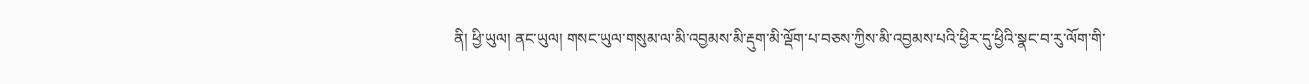ནི། ཕྱི་ཡུལ། ནང་ཡུལ། གསང་ཡུལ་གསུམ་ལ་མི་འབྱམས་མི་རྡུག་མི་ལྡོག་པ་བཅས་ཀྱིས་མི་འབྱམས་པའི་ཕྱིར་དུ་ཕྱིའི་སྣང་བ་རུ་ལོག་གི་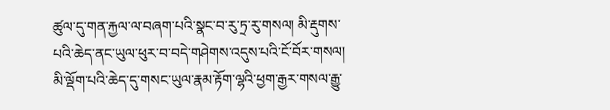ཚུལ་དུ་གན་རྐྱལ་ལ་བཞག་པའི་སྣང་བ་རུ་ཏྲ་རུ་གསལ། མི་རྡུགས་པའི་ཆེད་ནང་ཡུལ་ཕུར་བ་བདེ་གཤེགས་འདུས་པའི་ངོ་བོར་གསལ། མི་ལྡོག་པའི་ཆེད་དུ་གསང་ཡུལ་རྣམ་རྟོག་ལྷའི་ཕྱག་རྒྱར་གསལ་རྒྱུ་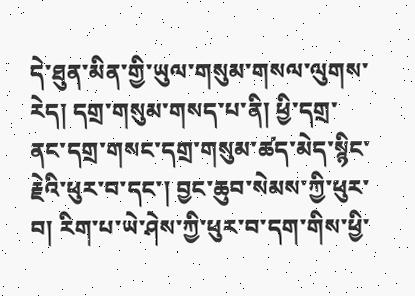དེ་ཐུན་མིན་གྱི་ཡུལ་གསུམ་གསལ་ལུགས་རེད། དགྲ་གསུམ་གསད་པ་ནི། ཕྱི་དགྲ་ནང་དགྲ་གསང་དགྲ་གསུམ་ཚད་མེད་སྙིང་རྗེའི་ཕུར་བ་དང་། བྱང་ཆུབ་སེམས་ཀྱི་ཕུར་བ། རིག་པ་ཡེ་ཤེས་ཀྱི་ཕུར་བ་དག་གིས་ཕྱི་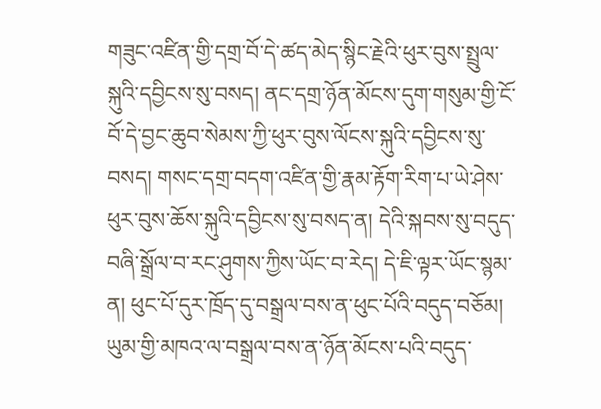གཟུང་འཛིན་གྱི་དགྲ་བོ་དེ་ཚད་མེད་སྙིང་རྗེའི་ཕུར་བུས་སྤྲུལ་སྐུའི་དབྱིངས་སུ་བསད། ནང་དགྲ་ཉོན་མོངས་དུག་གསུམ་གྱི་ངོ་བོ་དེ་བྱང་ཆུབ་སེམས་ཀྱི་ཕུར་བུས་ལོངས་སྐུའི་དབྱིངས་སུ་བསད། གསང་དགྲ་བདག་འཛིན་གྱི་རྣམ་རྟོག་རིག་པ་ཡེ་ཤེས་ཕུར་བུས་ཆོས་སྐུའི་དབྱིངས་སུ་བསད་ན། དེའི་སྐབས་སུ་བདུད་བཞི་སྒྲོལ་བ་རང་ཤུགས་ཀྱིས་ཡོང་བ་རེད། དེ་ཇི་ལྟར་ཡོང་སྙམ་ན། ཕུང་པོ་དུར་ཁྲོད་དུ་བསྒྲལ་བས་ན་ཕུང་པོའི་བདུད་བཅོམ། ཡུམ་གྱི་མཁའ་ལ་བསྒྲལ་བས་ན་ཉོན་མོངས་པའི་བདུད་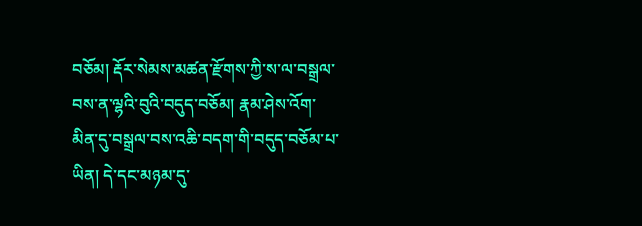བཅོམ། རྡོར་སེམས་མཚན་རྫོགས་ཀྱི་ས་ལ་བསྒྲལ་བས་ན་ལྷའི་བུའི་བདུད་བཅོམ། རྣམ་ཤེས་འོག་མིན་དུ་བསྒྲལ་བས་འཆི་བདག་གི་བདུད་བཅོམ་པ་ཡིན། དེ་དང་མཉམ་དུ་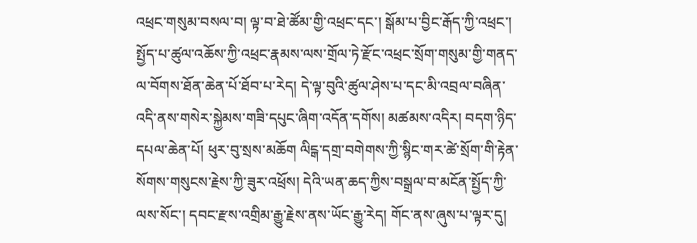འཕྲང་གསུམ་བསལ་བ། ལྟ་བ་ཐེ་ཚོམ་གྱི་འཕྲང་དང་། སྒོམ་པ་བྱིང་རྒོད་ཀྱི་འཕྲང་། སྤྱོད་པ་ཚུལ་འཆོས་ཀྱི་འཕྲང་རྣམས་ལས་གྲོལ་ཏེ་རྫོང་འཕྲང་སྲོག་གསུམ་གྱི་གནད་ལ་བོགས་ཐོན་ཆེན་པོ་ཐོབ་པ་རེད། དེ་ལྟ་བུའི་ཚུལ་ཤེས་པ་དང་མི་འབྲལ་བཞིན་འདི་ནས་གསེར་སྐྱེམས་གཟི་དཔུང་ཞིག་འདོན་དགོས། མཚམས་འདིར། བདག་ཉིད་དཔལ་ཆེན་པོ། ཕུར་བུ་སྲས་མཆོག ལིངྒ་དགྲ་བགེགས་ཀྱི་སྙིང་གར་ཚེ་སྲོག་གི་རྟེན་སོགས་གསུངས་རྗེས་ཀྱི་ཟུར་འཕྲོས། དེའི་ཡན་ཆད་ཀྱིས་བསྒྲལ་བ་མངོན་སྤྱོད་ཀྱི་ལས་སོང་། དབང་རྫས་འགྲིམ་རྒྱུ་རྗེས་ནས་ཡོང་རྒྱུ་རེད། གོང་ནས་ཞུས་པ་ལྟར་དུ།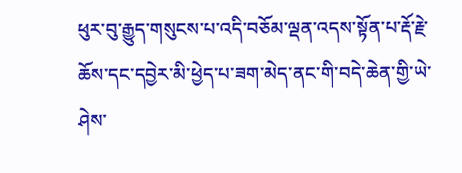ཕུར་བུ་རྒྱུད་གསུངས་པ་འདི་བཅོམ་ལྡན་འདས་སྟོན་པ་རྡོ་རྗེ་ཆོས་དང་དབྱེར་མི་ཕྱེད་པ་ཟག་མེད་ནང་གི་བདེ་ཆེན་གྱི་ཡེ་ཤེས་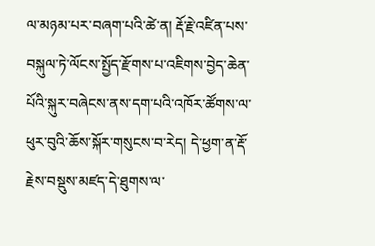ལ་མཉམ་པར་བཞག་པའི་ཚེ་ན། རྡོ་རྗེ་འཛིན་པས་བསྐུལ་ཏེ་ལོངས་སྤྱོད་རྫོགས་པ་འཇིགས་བྱེད་ཆེན་པོའི་སྐུར་བཞེངས་ནས་དག་པའི་འཁོར་ཚོགས་ལ་ཕུར་བུའི་ཆོས་སྐོར་གསུངས་བ་རེད། དེ་ཕྱག་ན་རྡོ་རྗེས་བསྡུས་མཛད་དེ་ཐུགས་ལ་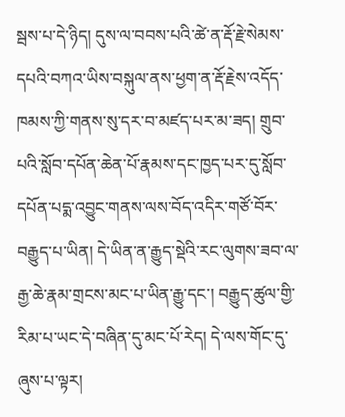སྦས་པ་དེ་ཉིད། དུས་ལ་བབས་པའི་ཚེ་ན་རྡོ་རྗེ་སེམས་དཔའི་བཀའ་ཡིས་བསྐུལ་ནས་ཕྱག་ན་རྡོ་རྗེས་འདོད་ཁམས་ཀྱི་གནས་སུ་དར་བ་མཛད་པར་མ་ཟད། གྲུབ་པའི་སློབ་དཔོན་ཆེན་པོ་རྣམས་དང་ཁྱད་པར་དུ་སློབ་དཔོན་པདྨ་འབྱུང་གནས་ལས་བོད་འདིར་གཙོ་བོར་བརྒྱུད་པ་ཡིན། དེ་ཡིན་ན་རྒྱུད་སྡེའི་རང་ལུགས་ཟབ་ལ་རྒྱ་ཆེ་རྣམ་གྲངས་མང་པ་ཡིན་རྒྱུ་དང་། བརྒྱུད་ཚུལ་གྱི་རིམ་པ་ཡང་དེ་བཞིན་དུ་མང་པོ་རེད། དེ་ལས་གོང་དུ་ཞུས་པ་ལྟར།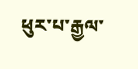ཕུར་པ་རྒྱལ་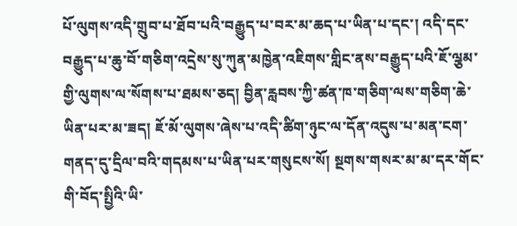པོ་ལུགས་འདི་གྲུབ་པ་ཐོབ་པའི་བརྒྱུད་པ་བར་མ་ཆད་པ་ཡིན་པ་དང་། འདི་དང་བརྒྱུད་པ་ཆུ་བོ་གཅིག་འདྲེས་སུ་ཀུན་མཁྱེན་འཇིགས་གླིང་ནས་བརྒྱུད་པའི་ཇོ་ལྕམ་གྱི་ལུགས་ལ་སོགས་པ་ཐམས་ཅད། བྱིན་རླབས་ཀྱི་ཚན་ཁ་གཅིག་ལས་གཅིག་ཆེ་ཡིན་པར་མ་ཟད། ཇོ་མོ་ལུགས་ཞེས་པ་འདི་ཚིག་ཉུང་ལ་དོན་འདུས་པ་མན་ངག་གནད་དུ་དྲིལ་བའི་གདམས་པ་ཡིན་པར་གསུངས་སོ། སྔགས་གསར་མ་མ་དར་གོང་གི་བོད་སྤྱིའི་ཡི་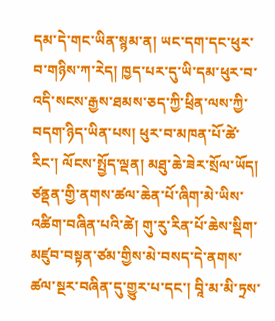དམ་དེ་གང་ཡིན་སྙམ་ན། ཡང་དག་དང་ཕུར་བ་གཉིས་ཀ་རེད། ཁྱད་པར་དུ་ཡི་དམ་ཕུར་བ་འདི་སངས་རྒྱས་ཐམས་ཅད་ཀྱི་ཕྲིན་ལས་ཀྱི་བདག་ཉིད་ཡིན་པས། ཕུར་བ་མཁན་པོ་ཚེ་རིང་། ལོངས་སྤྱོད་ལྡན། མཐུ་ཆེ་ཟེར་སྲོལ་ཡོད། ཙནྡན་གྱི་ནགས་ཚལ་ཆེན་པོ་ཞིག་མེ་ཡིས་འཚིག་བཞིན་པའི་ཚེ། གུ་རུ་རིན་པོ་ཆེས་སྡིག་མཛུབ་བསྟན་ཙམ་གྱིས་མེ་བསད་དེ་ནགས་ཚལ་སྔར་བཞིན་དུ་གྱུར་པ་དང་། བཱི་མ་མི་ཏྲས་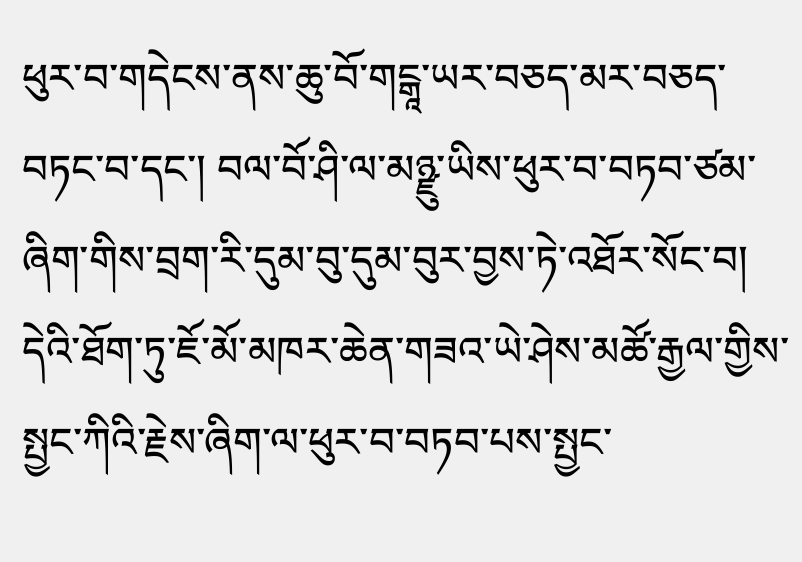ཕུར་བ་གདེངས་ནས་ཆུ་བོ་གངྒཱ་ཡར་བཅད་མར་བཅད་བཏང་བ་དང་། བལ་བོ་ཤི་ལ་མཉྫུ་ཡིས་ཕུར་བ་བཏབ་ཙམ་ཞིག་གིས་བྲག་རི་དུམ་བུ་དུམ་བུར་བྱས་ཏེ་འཐོར་སོང་བ། དེའི་ཐོག་ཏུ་ཇོ་མོ་མཁར་ཆེན་གཟའ་ཡེ་ཤེས་མཚོ་རྒྱལ་གྱིས་སྤྱང་ཀིའི་རྗེས་ཞིག་ལ་ཕུར་བ་བཏབ་པས་སྤྱང་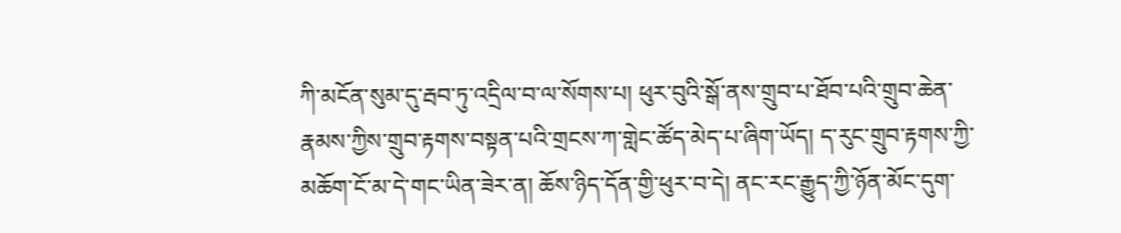ཀི་མངོན་སུམ་དུ་རྦབ་ཏུ་འདྲིལ་བ་ལ་སོགས་པ། ཕུར་བུའི་སྒོ་ནས་གྲུབ་པ་ཐོབ་པའི་གྲུབ་ཆེན་རྣམས་ཀྱིས་གྲུབ་རྟགས་བསྟན་པའི་གྲངས་ཀ་གླེང་ཚོད་མེད་པ་ཞིག་ཡོད། ད་རུང་གྲུབ་རྟགས་ཀྱི་མཆོག་ངོ་མ་དེ་གང་ཡིན་ཟེར་ན། ཆོས་ཉིད་དོན་གྱི་ཕུར་བ་དེ། ནང་རང་རྒྱུད་ཀྱི་ཉོན་མོང་དུག་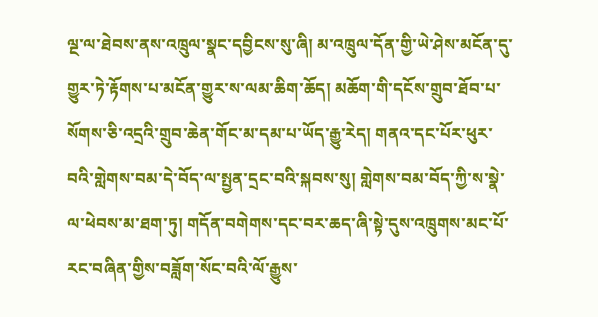ལྔ་ལ་ཐེབས་ནས་འཁྲུལ་སྣང་དབྱིངས་སུ་ཞི། མ་འཁྲུལ་དོན་གྱི་ཡེ་ཤེས་མངོན་དུ་གྱུར་ཏེ་རྟོགས་པ་མངོན་གྱུར་ས་ལམ་ཆིག་ཆོད། མཆོག་གི་དངོས་གྲུབ་ཐོབ་པ་སོགས་ཅི་འདྲའི་གྲུབ་ཆེན་གོང་མ་དམ་པ་ཡོད་རྒྱུ་རེད། གནའ་དང་པོར་ཕུར་བའི་གླེགས་བམ་དེ་བོད་ལ་སྤྱན་དྲང་བའི་སྐབས་སུ། གླེགས་བམ་བོད་ཀྱི་ས་སྣེ་ལ་ཕེབས་མ་ཐག་ཏུ། གདོན་བགེགས་དང་བར་ཆད་ཞི་སྟེ་དུས་འཁྲུགས་མང་པོ་རང་བཞིན་གྱིས་བཟློག་སོང་བའི་ལོ་རྒྱུས་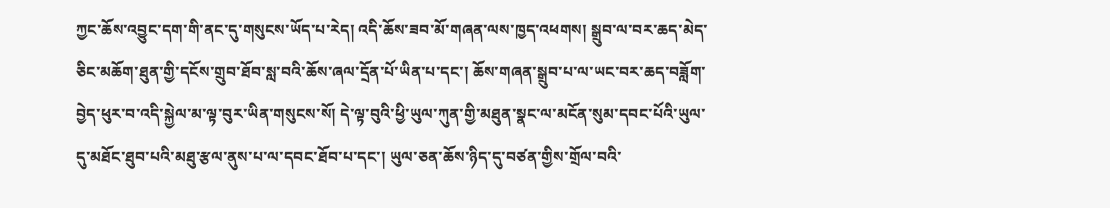ཀྱང་ཆོས་འབྱུང་དག་གི་ནང་དུ་གསུངས་ཡོད་པ་རེད། འདི་ཆོས་ཟབ་མོ་གཞན་ལས་ཁྱད་འཕགས། སྒྲུབ་ལ་བར་ཆད་མེད་ཅིང་མཆོག་ཐུན་གྱི་དངོས་གྲུབ་ཐོབ་སླ་བའི་ཆོས་ཞལ་དྲོན་པོ་ཡིན་པ་དང་། ཆོས་གཞན་སྒྲུབ་པ་ལ་ཡང་བར་ཆད་བཟློག་བྱེད་ཕུར་བ་འདི་སྐྱེལ་མ་ལྟ་བུར་ཡིན་གསུངས་སོ། དེ་ལྟ་བུའི་ཕྱི་ཡུལ་ཀུན་གྱི་མཐུན་སྣང་ལ་མངོན་སུམ་དབང་པོའི་ཡུལ་དུ་མཐོང་ཐུབ་པའི་མཐུ་རྩལ་ནུས་པ་ལ་དབང་ཐོབ་པ་དང་། ཡུལ་ཅན་ཆོས་ཉིད་དུ་བཙན་གྱིས་གྲོལ་བའི་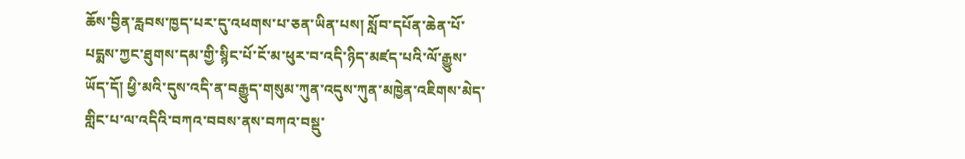ཆོས་བྱིན་རླབས་ཁྱད་པར་དུ་འཕགས་པ་ཅན་ཡིན་པས། སློབ་དཔོན་ཆེན་པོ་པདྨས་ཀྱང་ཐུགས་དམ་གྱི་སྙིང་པོ་ངོ་མ་ཕུར་བ་འདི་ཉིད་མཛད་པའི་ལོ་རྒྱུས་ཡོད་དོ། ཕྱི་མའི་དུས་འདི་ན་བརྒྱུད་གསུམ་ཀུན་འདུས་ཀུན་མཁྱེན་འཇིགས་མེད་གླིང་པ་ལ་འདིའི་བཀའ་བབས་ནས་བཀའ་བསྡུ་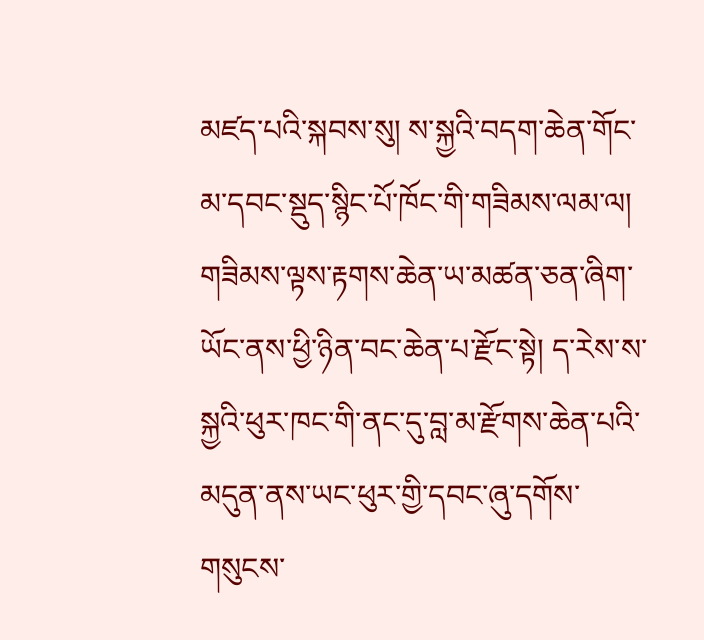མཛད་པའི་སྐབས་སུ། ས་སྐྱའི་བདག་ཆེན་གོང་མ་དབང་སྡུད་སྙིང་པོ་ཁོང་གི་གཟིམས་ལམ་ལ། གཟིམས་ལྟས་རྟགས་ཆེན་ཡ་མཚན་ཅན་ཞིག་ཡོང་ནས་ཕྱི་ཉིན་བང་ཆེན་པ་རྫོང་སྟེ། ད་རེས་ས་སྐྱའི་ཕུར་ཁང་གི་ནང་དུ་བླ་མ་རྫོགས་ཆེན་པའི་མདུན་ནས་ཡང་ཕུར་གྱི་དབང་ཞུ་དགོས་གསུངས་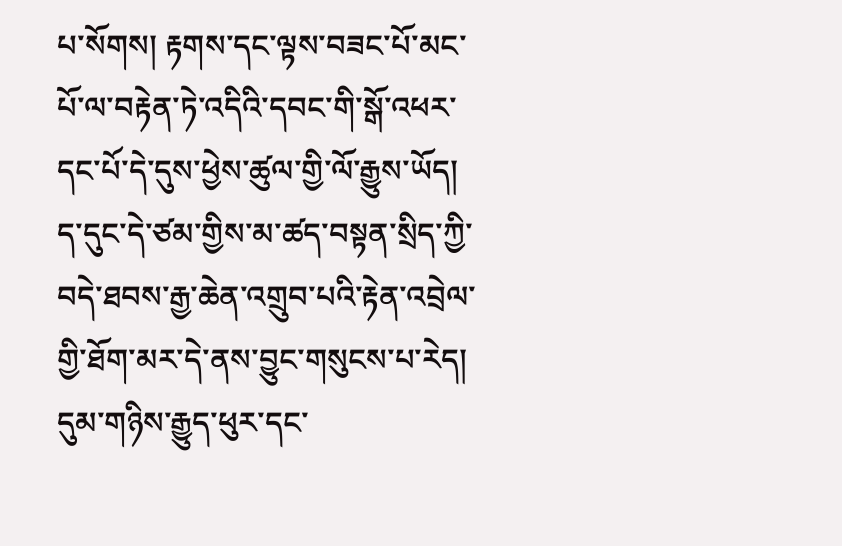པ་སོགས། རྟགས་དང་ལྟས་བཟང་པོ་མང་པོ་ལ་བརྟེན་ཏེ་འདིའི་དབང་གི་སྒོ་འཕར་དང་པོ་དེ་དུས་ཕྱེས་ཚུལ་གྱི་ལོ་རྒྱུས་ཡོད། ད་དུང་དེ་ཙམ་གྱིས་མ་ཚད་བསྟན་སྲིད་ཀྱི་བདེ་ཐབས་རྒྱ་ཆེན་འགྲུབ་པའི་རྟེན་འབྲེལ་གྱི་ཐོག་མར་དེ་ནས་བྱུང་གསུངས་པ་རེད། དུམ་གཉིས་རྒྱུད་ཕུར་དང་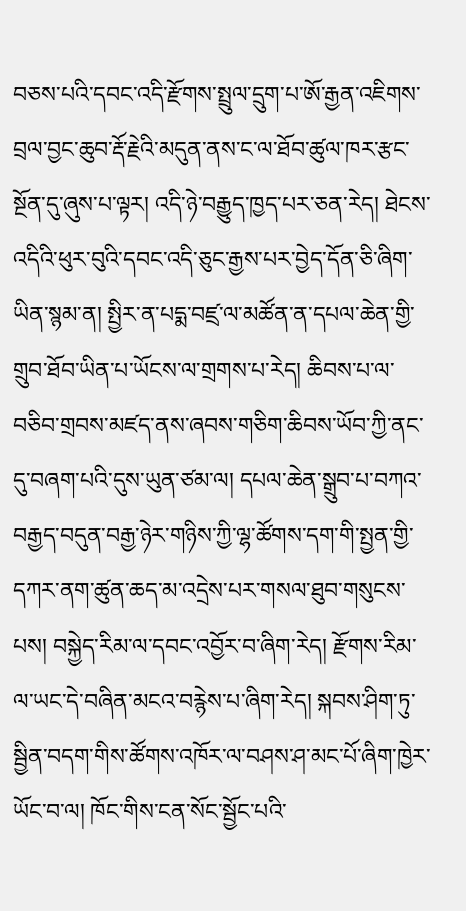བཅས་པའི་དབང་འདི་རྫོགས་སྤྲུལ་དྲུག་པ་ཨོ་རྒྱན་འཇིགས་བྲལ་བྱང་ཆུབ་རྡོ་རྗེའི་མདུན་ནས་ང་ལ་ཐོབ་ཚུལ་ཁར་རྩང་སྔོན་དུ་ཞུས་པ་ལྟར། འདི་ཉེ་བརྒྱུད་ཁྱད་པར་ཅན་རེད། ཐེངས་འདིའི་ཕུར་བུའི་དབང་འདི་ཅུང་རྒྱས་པར་བྱེད་དོན་ཅི་ཞིག་ཡིན་སྙམ་ན། སྤྱིར་ན་པདྨ་བཛྲ་ལ་མཚོན་ན་དཔལ་ཆེན་གྱི་གྲུབ་ཐོབ་ཡིན་པ་ཡོངས་ལ་གྲགས་པ་རེད། ཆིབས་པ་ལ་བཅིབ་གྲབས་མཛད་ནས་ཞབས་གཅིག་ཆིབས་ཡོབ་ཀྱི་ནང་དུ་བཞག་པའི་དུས་ཡུན་ཙམ་ལ། དཔལ་ཆེན་སྒྲུབ་པ་བཀའ་བརྒྱད་བདུན་བརྒྱ་ཉེར་གཉིས་ཀྱི་ལྷ་ཚོགས་དག་གི་སྤྱན་གྱི་དཀར་ནག་ཚུན་ཆད་མ་འདྲེས་པར་གསལ་ཐུབ་གསུངས་པས། བསྐྱེད་རིམ་ལ་དབང་འབྱོར་བ་ཞིག་རེད། རྫོགས་རིམ་ལ་ཡང་དེ་བཞིན་མངའ་བརྙེས་པ་ཞིག་རེད། སྐབས་ཤིག་ཏུ་སྦྱིན་བདག་གིས་ཚོགས་འཁོར་ལ་བཤས་ཤ་མང་པོ་ཞིག་ཁྱེར་ཡོང་བ་ལ། ཁོང་གིས་ངན་སོང་སྦྱོང་པའི་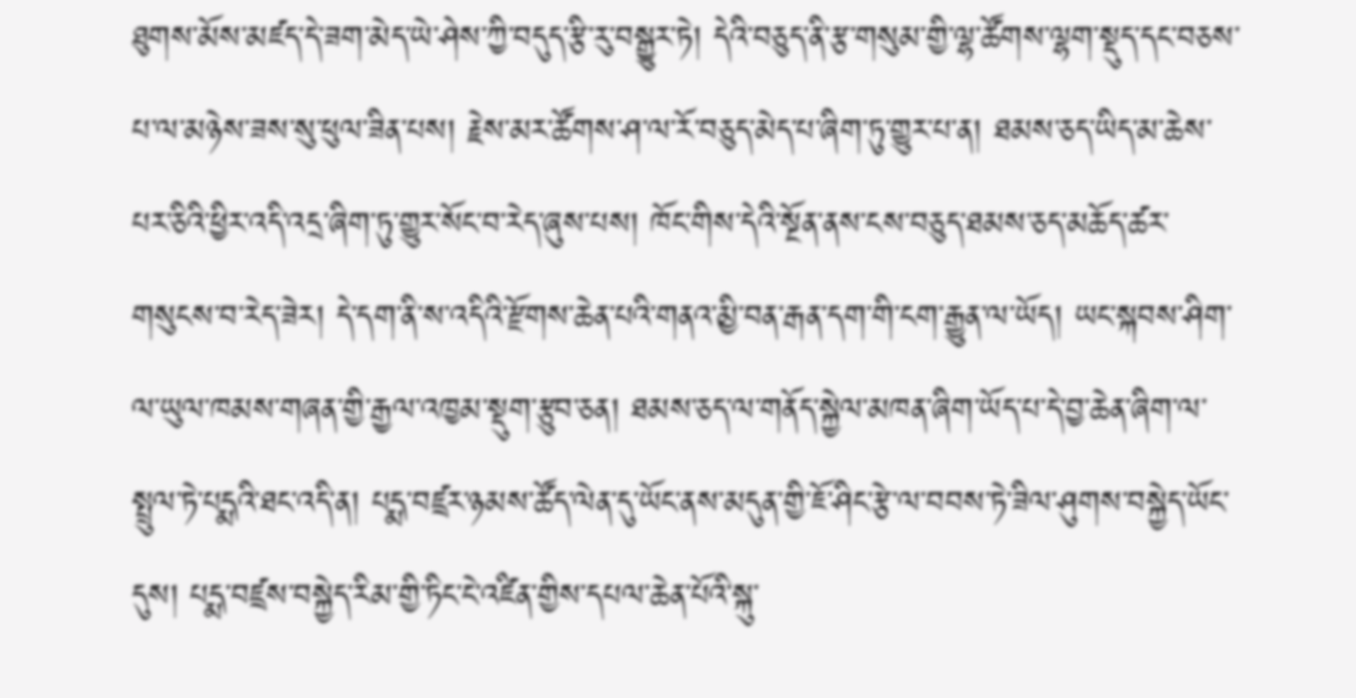ཐུགས་མོས་མཛད་དེ་ཟག་མེད་ཡེ་ཤེས་ཀྱི་བདུད་རྩི་རུ་བསྒྱུར་ཏེ། དེའི་བཅུད་ནི་རྩ་གསུམ་གྱི་ལྷ་ཚོགས་ལྷག་སྡུད་དང་བཅས་པ་ལ་མཉེས་ཟས་སུ་ཕུལ་ཟིན་པས། རྗེས་མར་ཚོགས་ཤ་ལ་རོ་བཅུད་མེད་པ་ཞིག་ཏུ་གྱུར་པ་ན། ཐམས་ཅད་ཡིད་མ་ཆེས་པར་ཅིའི་ཕྱིར་འདི་འདྲ་ཞིག་ཏུ་གྱུར་སོང་བ་རེད་ཞུས་པས། ཁོང་གིས་དེའི་སྔོན་ནས་ངས་བཅུད་ཐམས་ཅད་མཆོད་ཚར་གསུངས་བ་རེད་ཟེར། དེ་དག་ནི་ས་འདིའི་རྫོགས་ཆེན་པའི་གནའ་མྱི་བན་རྒན་དག་གི་ངག་རྒྱུན་ལ་ཡོད། ཡང་སྐབས་ཤིག་ལ་ཡུལ་ཁམས་གཞན་གྱི་རྒྱལ་འཁྱམ་སྡུག་རྩུབ་ཅན། ཐམས་ཅད་ལ་གནོད་སྐྱེལ་མཁན་ཞིག་ཡོད་པ་དེ་བྱ་ཆེན་ཞིག་ལ་སྤྲུལ་ཏེ་པདྨའི་ཐང་འདི་ན། པདྨ་བཛྲར་ཉམས་ཚོད་ལེན་དུ་ཡོང་ནས་མདུན་གྱི་ཇོ་ཤིང་རྩེ་ལ་བབས་ཏེ་ཟིལ་ཤུགས་བསྐྱེད་ཡོང་དུས། པདྨ་བཛྲས་བསྐྱེད་རིམ་གྱི་ཏིང་ངེ་འཛིན་གྱིས་དཔལ་ཆེན་པོའི་སྐུ་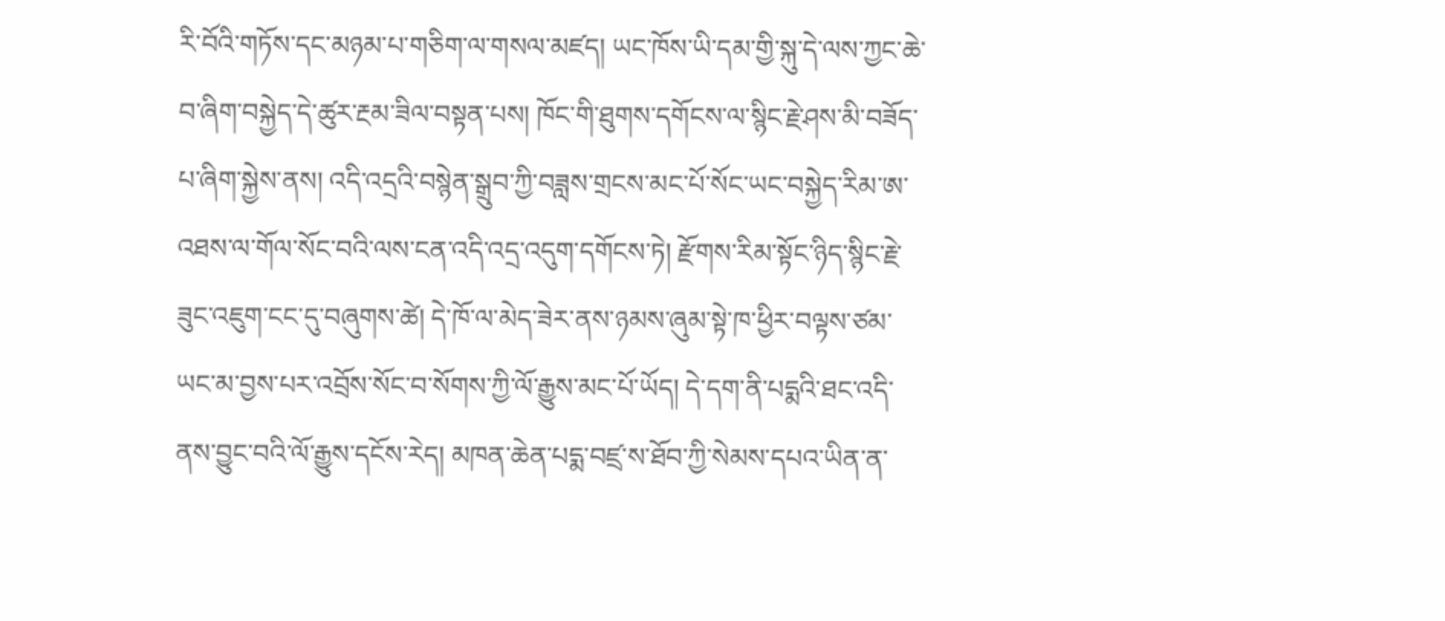རི་བོའི་གཏོས་དང་མཉམ་པ་གཅིག་ལ་གསལ་མཛད། ཡང་ཁོས་ཡི་དམ་གྱི་སྐུ་དེ་ལས་ཀྱང་ཆེ་བ་ཞིག་བསྐྱེད་དེ་ཚུར་རྔམ་ཟིལ་བསྟན་པས། ཁོང་གི་ཐུགས་དགོངས་ལ་སྙིང་རྗེ་ཤས་མི་བཟོད་པ་ཞིག་སྐྱེས་ནས། འདི་འདྲའི་བསྙེན་སྒྲུབ་ཀྱི་བཟླས་གྲངས་མང་པོ་སོང་ཡང་བསྐྱེད་རིམ་ཨ་འཐས་ལ་གོལ་སོང་བའི་ལས་ངན་འདི་འདྲ་འདུག་དགོངས་ཏེ། རྫོགས་རིམ་སྟོང་ཉིད་སྙིང་རྗེ་ཟུང་འཇུག་ངང་དུ་བཞུགས་ཚེ། དེ་ཁོ་ལ་མེད་ཟེར་ནས་ཉམས་ཞུམ་སྟེ་ཁ་ཕྱིར་བལྟས་ཙམ་ཡང་མ་བྱས་པར་འབྲོས་སོང་བ་སོགས་ཀྱི་ལོ་རྒྱུས་མང་པོ་ཡོད། དེ་དག་ནི་པདྨའི་ཐང་འདི་ནས་བྱུང་བའི་ལོ་རྒྱུས་དངོས་རེད། མཁན་ཆེན་པདྨ་བཛྲ་ས་ཐོབ་ཀྱི་སེམས་དཔའ་ཡིན་ན་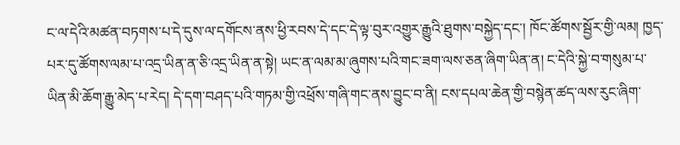ང་ལ་དེའི་མཚན་བཏགས་པ་དེ་དུས་ལ་དགོངས་ནས་ཕྱི་རབས་དེ་དང་དེ་ལྟ་བུར་འགྱུར་རྒྱུའི་ཐུགས་བསྐྱེད་དང་། ཁོང་ཚོགས་སྦྱོར་གྱི་ལམ། ཁྱད་པར་དུ་ཚོགས་ལམ་པ་འདྲ་ཡིན་ན་ཅི་འདྲ་ཡིན་ན་སྟེ། ཡང་ན་ལམ་མ་ཞུགས་པའི་གང་ཟག་ལས་ཅན་ཞིག་ཡིན་ན། ང་དེའི་སྐྱེ་བ་གསུམ་པ་ཡིན་མི་ཆོག་རྒྱུ་མེད་པ་རེད། དེ་དག་བཤད་པའི་གཏམ་གྱི་འཕྲོས་གཞི་གང་ནས་བྱུང་བ་ནི། ངས་དཔལ་ཆེན་གྱི་བསྙེན་ཚད་ལས་རུང་ཞིག་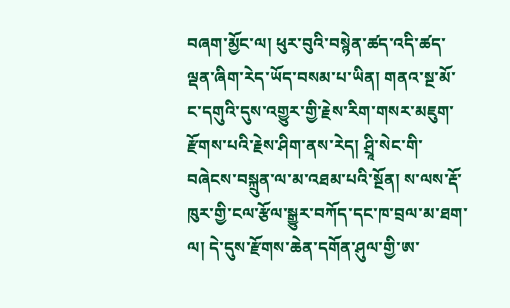བཞག་མྱོང་ལ། ཕུར་བུའི་བསྙེན་ཚད་འདི་ཚད་ལྡན་ཞིག་རེད་ཡོད་བསམ་པ་ཡིན། གནའ་སྔ་མོ་ང་དགུའི་དུས་འགྱུར་གྱི་རྗེས་རིག་གསར་མཇུག་རྫོགས་པའི་རྗེས་ཤིག་ནས་རེད། ཤྲཱི་སེང་གི་བཞེངས་བསྐྲུན་ལ་མ་འཐམ་པའི་སྔོན། ས་ལས་རྡོ་ཁུར་གྱི་ངལ་རྩོལ་སྒྱུར་བཀོད་དང་ཁ་བྲལ་མ་ཐག་ལ། དེ་དུས་རྫོགས་ཆེན་དགོན་ཤུལ་གྱི་ཨ་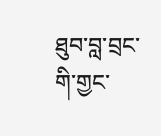ཐུབ་བླ་བྲང་གི་གྱང་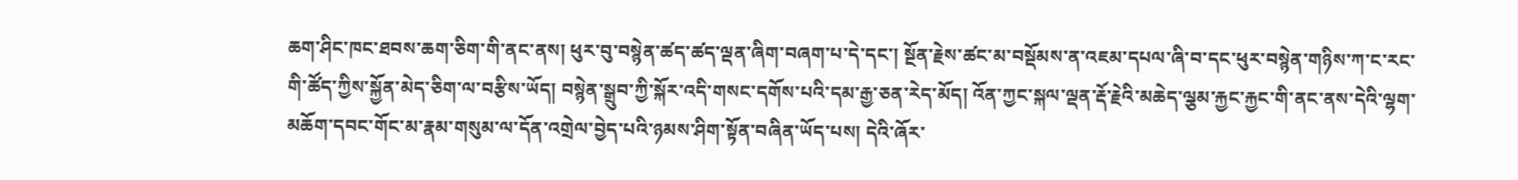ཆག་ཤིང་ཁང་ཐབས་ཆག་ཅིག་གི་ནང་ནས། ཕུར་བུ་བསྙེན་ཚད་ཚད་ལྡན་ཞིག་བཞག་པ་དེ་དང་། སྔོན་རྗེས་ཚང་མ་བསྡོམས་ན་འཇམ་དཔལ་ཞི་བ་དང་ཕུར་བསྙེན་གཉིས་ཀ་ང་རང་གི་ཚོད་ཀྱིས་སྐྱོན་མེད་ཅིག་ལ་བརྩིས་ཡོད། བསྙེན་སྒྲུབ་ཀྱི་སྐོར་འདི་གསང་དགོས་པའི་དམ་རྒྱ་ཅན་རེད་མོད། འོན་ཀྱང་སྐལ་ལྡན་རྡོ་རྗེའི་མཆེད་ལྕམ་རྐྱང་རྐྱང་གི་ནང་ནས་དེའི་ལྷག་མཆོག་དབང་གོང་མ་རྣམ་གསུམ་ལ་དོན་འགྲེལ་བྱེད་པའི་ཉམས་ཤིག་སྟོན་བཞིན་ཡོད་པས། དེའི་ཞོར་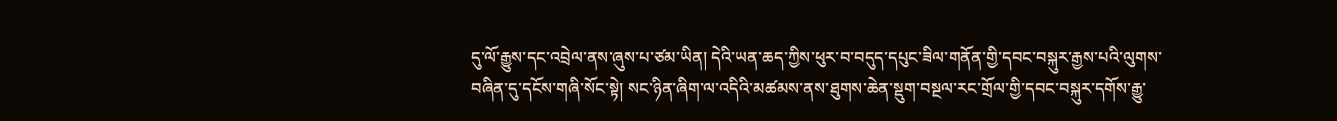དུ་ལོ་རྒྱུས་དང་འབྲེལ་ནས་ཞུས་པ་ཙམ་ཡིན། དེའི་ཡན་ཆད་ཀྱིས་ཕུར་བ་བདུད་དཔུང་ཟིལ་གནོན་གྱི་དབང་བསྐུར་རྒྱས་པའི་ལུགས་བཞིན་དུ་དངོས་གཞི་སོང་སྟེ། སང་ཉིན་ཞིག་ལ་འདིའི་མཚམས་ནས་ཐུགས་ཆེན་སྡུག་བསྔལ་རང་གྲོལ་གྱི་དབང་བསྐུར་དགོས་རྒྱུ་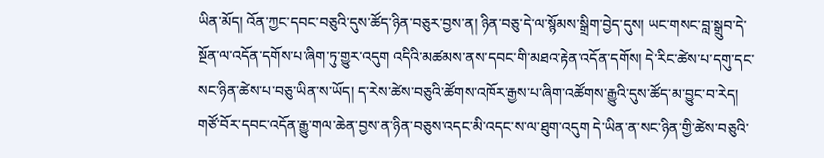ཡིན་མོད། འོན་ཀྱང་དབང་བཅུའི་དུས་ཚོད་ཉིན་བཅུར་བྱས་ན། ཉིན་བཅུ་དེ་ལ་སྙོམས་སྒྲིག་བྱེད་དུས། ཡང་གསང་བླ་སྒྲུབ་དེ་སྔོན་ལ་འདོན་དགོས་པ་ཞིག་ཏུ་གྱུར་འདུག འདིའི་མཚམས་ནས་དབང་གི་མཐའ་རྟེན་འདོན་དགོས། དེ་རིང་ཚེས་པ་དགུ་དང་སང་ཉིན་ཚེས་པ་བཅུ་ཡིན་ས་ཡོད། ད་རེས་ཚེས་བཅུའི་ཚོགས་འཁོར་རྒྱས་པ་ཞིག་འཚོགས་རྒྱུའི་དུས་ཚོད་མ་བྱུང་བ་རེད། གཙོ་བོར་དབང་འདོན་རྒྱུ་གལ་ཆེན་བྱས་ན་ཉིན་བཅུས་འདང་མི་འདང་ས་ལ་ཐུག་འདུག དེ་ཡིན་ན་སང་ཉིན་གྱི་ཚེས་བཅུའི་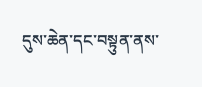དུས་ཆེན་དང་བསྟུན་ནས་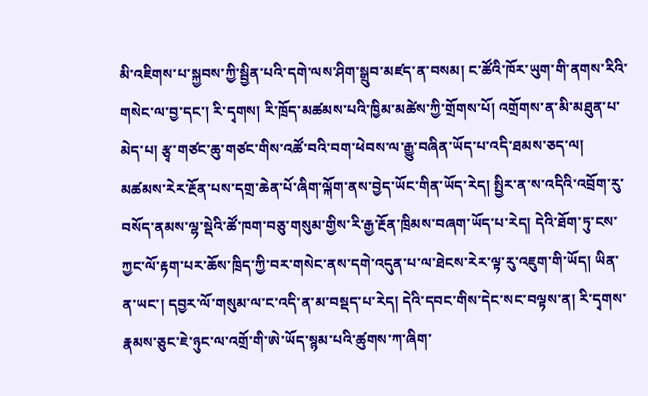མི་འཇིགས་པ་སྐྱབས་ཀྱི་སྦྱིན་པའི་དགེ་ལས་ཤིག་སྒྲུབ་མཛད་ན་བསམ། ང་ཚོའི་ཁོར་ཡུག་གི་ནགས་རིའི་གསེང་ལ་བྱ་དང་། རི་དྭགས། རི་ཁྲོད་མཚམས་པའི་ཁྱིམ་མཚེས་ཀྱི་གྲོགས་པོ། འགྲོགས་ན་མི་མཐུན་པ་མེད་པ། རྩྭ་གཙང་ཆུ་གཙང་གིས་འཚོ་བའི་བག་ཕེབས་ལ་རྒྱུ་བཞིན་ཡོད་པ་འདི་ཐམས་ཅད་ལ། མཚམས་རེར་རྔོན་པས་དགྲ་ཆེན་པོ་ཞིག་ལྐོག་ནས་བྱེད་ཡོང་གིན་ཡོད་རེད། སྤྱིར་ན་ས་འདིའི་འབྲོག་རུ་བསོད་ནམས་ལྷ་སྡེའི་ཚོ་ཁག་བཅུ་གསུམ་གྱིས་རི་རྒྱ་རྔོན་ཁྲིམས་བཞག་ཡོད་པ་རེད། དེའི་ཐོག་ཏུ་ངས་ཀྱང་ལོ་རྟག་པར་ཆོས་ཁྲིད་ཀྱི་བར་གསེང་ནས་དགེ་འདུན་པ་ལ་ཐེངས་རེར་ལྟ་རུ་འཇུག་གི་ཡོད། ཡིན་ན་ཡང་། དབྱར་ལོ་གསུམ་ལ་ང་འདི་ན་མ་བསྡད་པ་རེད། དེའི་དབང་གིས་དེང་སང་བལྟས་ན། རི་དྭགས་རྣམས་ཅུང་ཇེ་ཉུང་ལ་འགྲོ་གི་ཨེ་ཡོད་སྙམ་པའི་ཚུགས་ཀ་ཞིག་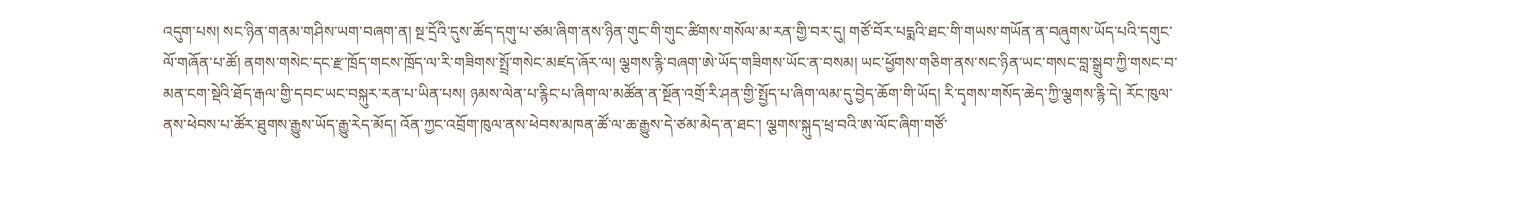འདུག་པས། སང་ཉིན་གནམ་གཤིས་ཡག་བཞག་ན། སྔ་དྲོའི་དུས་ཚོད་དགུ་པ་ཙམ་ཞིག་ནས་ཉིན་གུང་གི་གུང་ཚིགས་གསོལ་མ་རན་གྱི་བར་དུ། གཙོ་བོར་པདྨའི་ཐང་གི་གཡས་གཡོན་ན་བཞུགས་ཡོད་པའི་དགུང་ལོ་གཞོན་པ་ཚོ། ནགས་གསེང་དང་རྫ་ཁྲོད་གངས་ཁྲོད་ལ་རི་གཟིགས་སྤྲོ་གསེང་མཛད་ཞོར་ལ། ལྕགས་རྙི་བཞག་ཨེ་ཡོད་གཟིགས་ཡོང་ན་བསམ། ཡང་ཕྱོགས་གཅིག་ནས་སང་ཉིན་ཡང་གསང་བླ་སྒྲུབ་ཀྱི་གསང་བ་མན་ངག་སྡེའི་ཐོད་རྒལ་གྱི་དབང་ཡང་བསྐུར་རན་པ་ཡིན་པས། ཉམས་ལེན་པ་རྙིང་པ་ཞིག་ལ་མཚོན་ན་སྔོན་འགྲོ་རི་ཤན་གྱི་སྤྱོད་པ་ཞིག་ལམ་དུ་བྱེད་ཆོག་གི་ཡོད། རི་དྭགས་གསོད་ཆེད་ཀྱི་ལྕགས་རྙི་དེ། རོང་ཁུལ་ནས་ཕེབས་པ་ཚོར་ཐུགས་རྒྱུས་ཡོད་རྒྱུ་རེད་མོད། འོན་ཀྱང་འབྲོག་ཁུལ་ནས་ཕེབས་མཁན་ཚོ་ལ་ཆ་རྒྱུས་དེ་ཙམ་མེད་ན་ཐང་། ལྕགས་སྐུད་ཕྲ་བའི་ཨ་ལོང་ཞིག་གཙོ་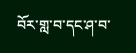བོར་གླ་བ་དང་ཤ་བ་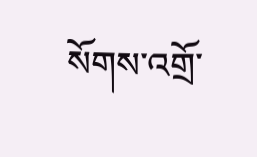སོགས་འགྲོ་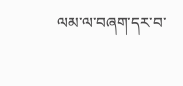ལམ་ལ་བཞག་དར་བ་